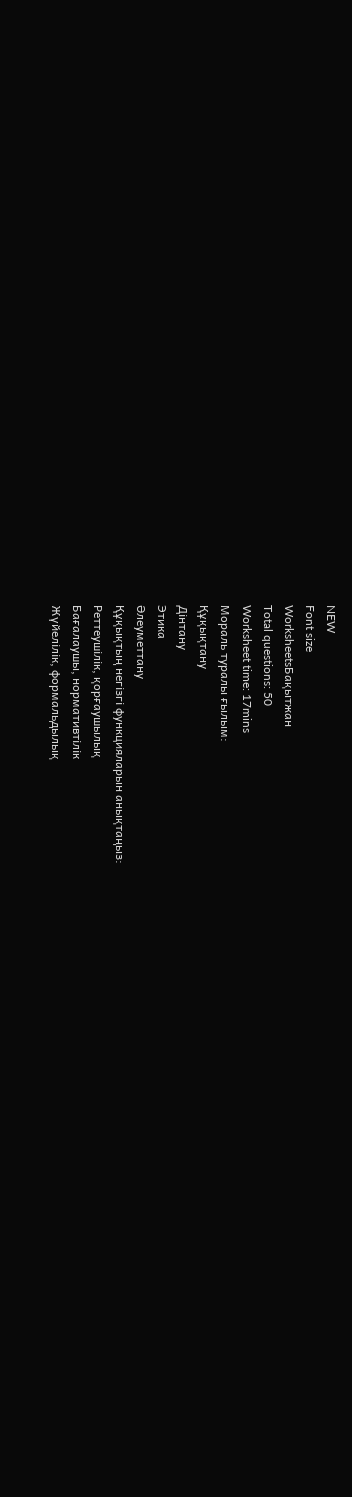NEW
Font size
WorksheetsБақытжан
Total questions: 50
Worksheet time: 17mins
Мораль туралы ғылым:
Құқықтану
Дінтану
Этика
Әлеуметтану
Құқықтың негізгі функцияларын анықтаңыз:
Реттеушілік, қорғаушылық
Бағалаушы, нормативтілік
Жүйелілік, формальдылық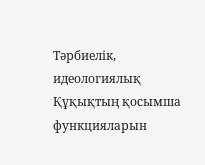Тәрбиелік, идеологиялық
Құқықтың қосымша функцияларын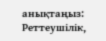анықтаңыз:
Реттеушілік,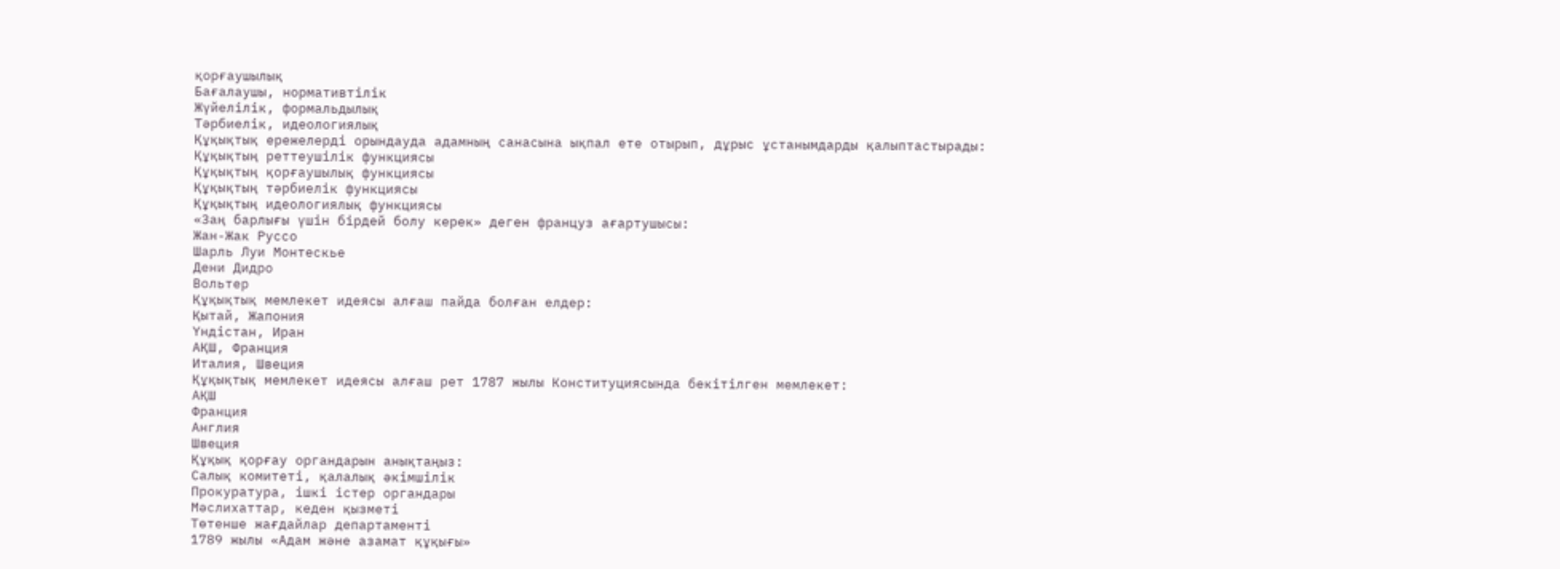қорғаушылық
Бағалаушы, нормативтілік
Жүйелілік, формальдылық
Тәрбиелік, идеологиялық
Құқықтық ережелерді орындауда адамның санасына ықпал ете отырып, дұрыс ұстанымдарды қалыптастырады:
Құқықтың реттеушілік функциясы
Құқықтың қорғаушылық функциясы
Құқықтың тәрбиелік функциясы
Құқықтың идеологиялық функциясы
«Заң барлығы үшін бірдей болу керек» деген француз ағартушысы:
Жан-Жак Руссо
Шарль Луи Монтескье
Дени Дидро
Вольтер
Құқықтық мемлекет идеясы алғаш пайда болған елдер:
Қытай, Жапония
Үндістан, Иран
АҚШ, Франция
Италия, Швеция
Құқықтық мемлекет идеясы алғаш рет 1787 жылы Конституциясында бекітілген мемлекет:
АҚШ
Франция
Англия
Швеция
Құқық қорғау органдарын анықтаңыз:
Салық комитеті, қалалық әкімшілік
Прокуратура, ішкі істер органдары
Мәслихаттар, кеден қызметі
Төтенше жағдайлар департаменті
1789 жылы «Адам және азамат құқығы»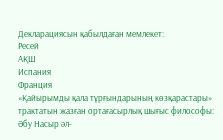Декларациясын қабылдаған мемлекет:
Ресей
АҚШ
Испания
Франция
«Қайырымды қала тұрғындарының көзқарастары» трактатын жазған ортағасырлық шығыс философы:
Әбу Насыр әл-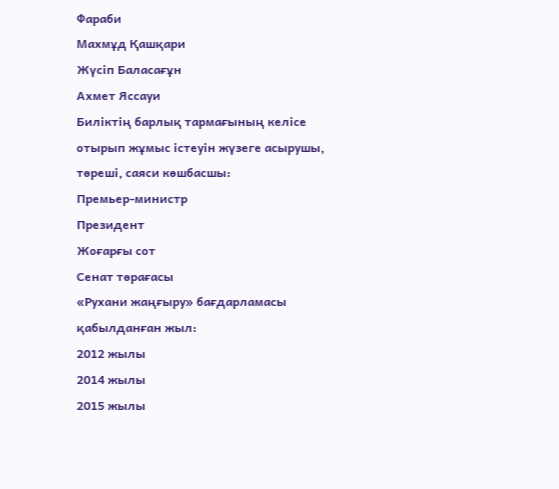Фараби
Махмұд Қашқари
Жүсіп Баласағұн
Ахмет Яссауи
Биліктің барлық тармағының келісе отырып жұмыс істеуін жүзеге асырушы, төреші, саяси көшбасшы:
Премьер-министр
Президент
Жоғарғы сот
Сенат төрағасы
«Рухани жаңғыру» бағдарламасы қабылданған жыл:
2012 жылы
2014 жылы
2015 жылы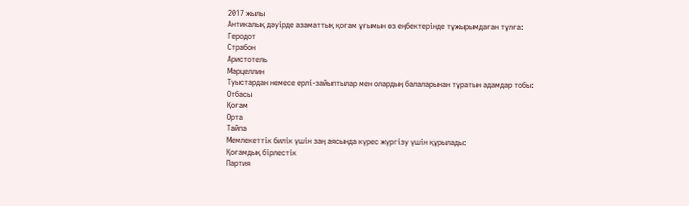2017 жылы
Антикалық дәуірде азаматтық қоғам ұғымын өз еңбектерінде тұжырымдаған тұлға:
Геродот
Страбон
Аристотель
Марцеллин
Туыстардан немесе ерлі-зайыптылар мен олардың балаларынан тұратын адамдар тобы:
Отбасы
Қоғам
Орта
Тайпа
Мемлекеттік билік үшін заң аясында күрес жүргізу үшін құрылады:
Қоғамдық бірлестік
Партия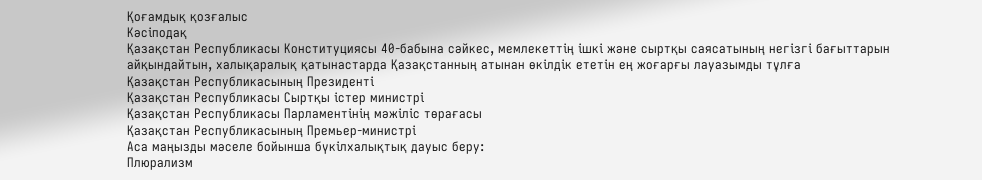Қоғамдық қозғалыс
Кәсіподақ
Қазақстан Республикасы Конституциясы 40-бабына сәйкес, мемлекеттің ішкі және сыртқы саясатының негізгі бағыттарын айқындайтын, халықаралық қатынастарда Қазақстанның атынан өкілдік ететін ең жоғарғы лауазымды тұлға
Қазақстан Республикасының Президенті
Қазақстан Республикасы Сыртқы істер министрі
Қазақстан Республикасы Парламентінің мәжіліс төрағасы
Қазақстан Республикасының Премьер-министрі
Аса маңызды мәселе бойынша бүкілхалықтық дауыс беру:
Плюрализм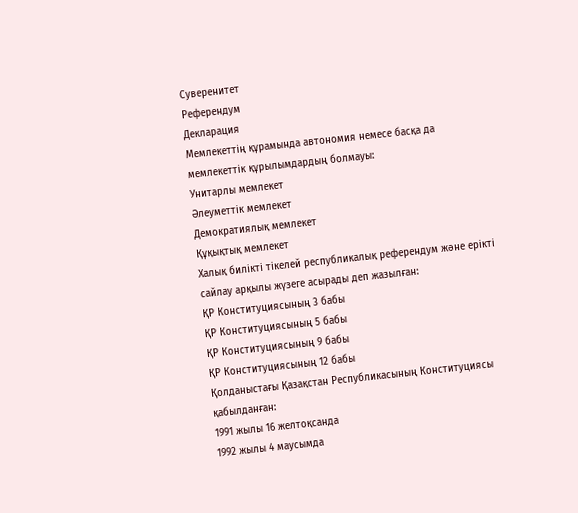Суверенитет
Референдум
Декларация
Мемлекеттің құрамында автономия немесе басқа да мемлекеттік құрылымдардың болмауы:
Унитарлы мемлекет
Әлеуметтік мемлекет
Демократиялық мемлекет
Құқықтық мемлекет
Халық билікті тікелей республикалық референдум және ерікті сайлау арқылы жүзеге асырады деп жазылған:
ҚР Конституциясының 3 бабы
ҚР Конституциясының 5 бабы
ҚР Конституциясының 9 бабы
ҚР Конституциясының 12 бабы
Қолданыстағы Қазақстан Республикасының Конституциясы қабылданған:
1991 жылы 16 желтоқсанда
1992 жылы 4 маусымда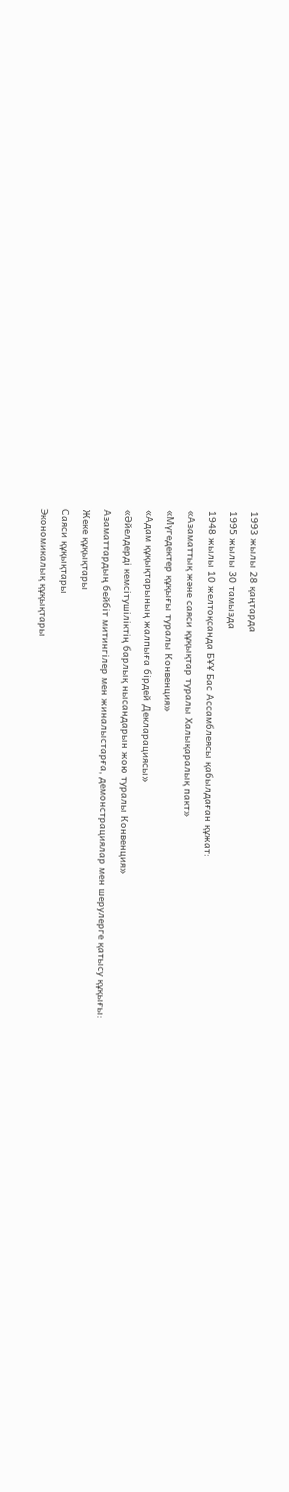1993 жылы 28 қаңтарда
1995 жылы 30 тамызда
1948 жылы 10 желтоқсанда БҰҰ Бас Ассамблеясы қабылдаған құжат:
«Азаматтық және саяси құқықтар туралы Халықаралық пакт»
«Мүгедектер құқығы туралы Конвенция»
«Адам құқықтарының жалпыға бірдей Декларациясы»
«Әйелдерді кемсітушіліктің барлық нысандарын жою туралы Конвенция»
Азаматтардың бейбіт митингілер мен жиналыстарға, демонстрациялар мен шерулерге қатысу құқығы:
Жеке құқықтары
Саяси құқықтары
Экономикалық құқықтары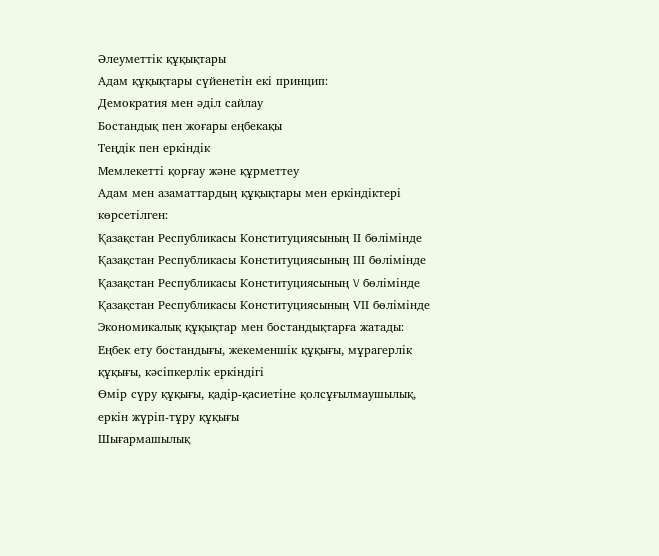Әлеуметтік құқықтары
Адам құқықтары сүйенетін екі принцип:
Демократия мен әділ сайлау
Бостандық пен жоғары еңбекақы
Теңдік пен еркіндік
Мемлекетті қорғау және құрметтеу
Адам мен азаматтардың құқықтары мен еркіндіктері көрсетілген:
Қазақстан Республикасы Конституциясының ІІ бөлімінде
Қазақстан Республикасы Конституциясының ІІІ бөлімінде
Қазақстан Республикасы Конституциясының V бөлімінде
Қазақстан Республикасы Конституциясының VІІ бөлімінде
Экономикалық құқықтар мен бостандықтарға жатады:
Еңбек ету бостандығы, жекеменшік құқығы, мұрагерлік құқығы, кәсіпкерлік еркіндігі
Өмір сүру құқығы, қадір-қасиетіне қолсұғылмаушылық, еркін жүріп-тұру құқығы
Шығармашылық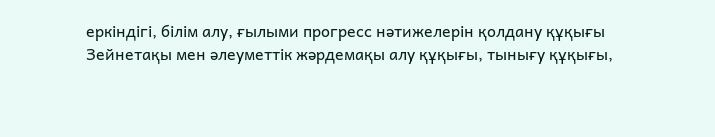еркіндігі, білім алу, ғылыми прогресс нәтижелерін қолдану құқығы
Зейнетақы мен әлеуметтік жәрдемақы алу құқығы, тынығу құқығы,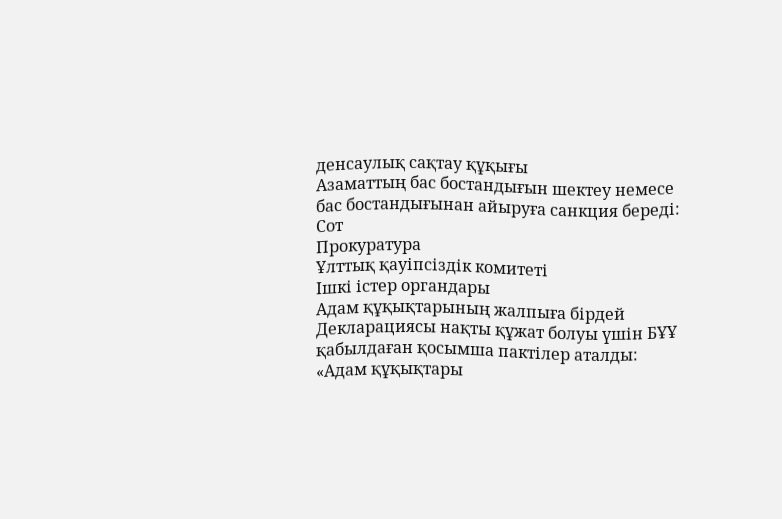денсаулық сақтау құқығы
Азаматтың бас бостандығын шектеу немесе бас бостандығынан айыруға санкция береді:
Сот
Прокуратура
Ұлттық қауіпсіздік комитеті
Ішкі істер органдары
Адам құқықтарының жалпыға бірдей Декларациясы нақты құжат болуы үшін БҰҰ қабылдаған қосымша пактілер аталды:
«Адам құқықтары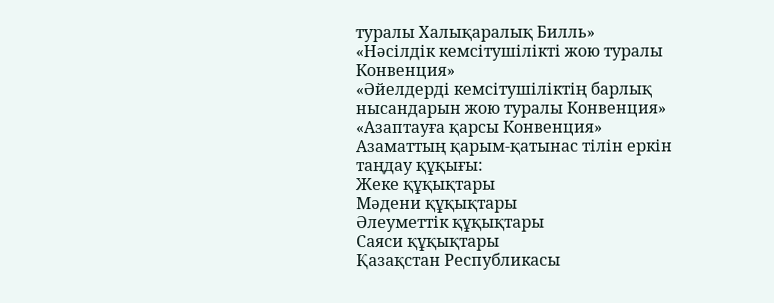туралы Халықаралық Билль»
«Нәсілдік кемсітушілікті жою туралы Конвенция»
«Әйелдерді кемсітушіліктің барлық нысандарын жою туралы Конвенция»
«Азаптауға қарсы Конвенция»
Азаматтың қарым-қатынас тілін еркін таңдау құқығы:
Жеке құқықтары
Мәдени құқықтары
Әлеуметтік құқықтары
Саяси құқықтары
Қазақстан Республикасы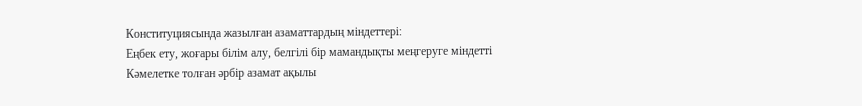Конституциясында жазылған азаматтардың міндеттері:
Еңбек ету, жоғары білім алу, белгілі бір мамандықты меңгеруге міндетті
Кәмелетке толған әрбір азамат ақылы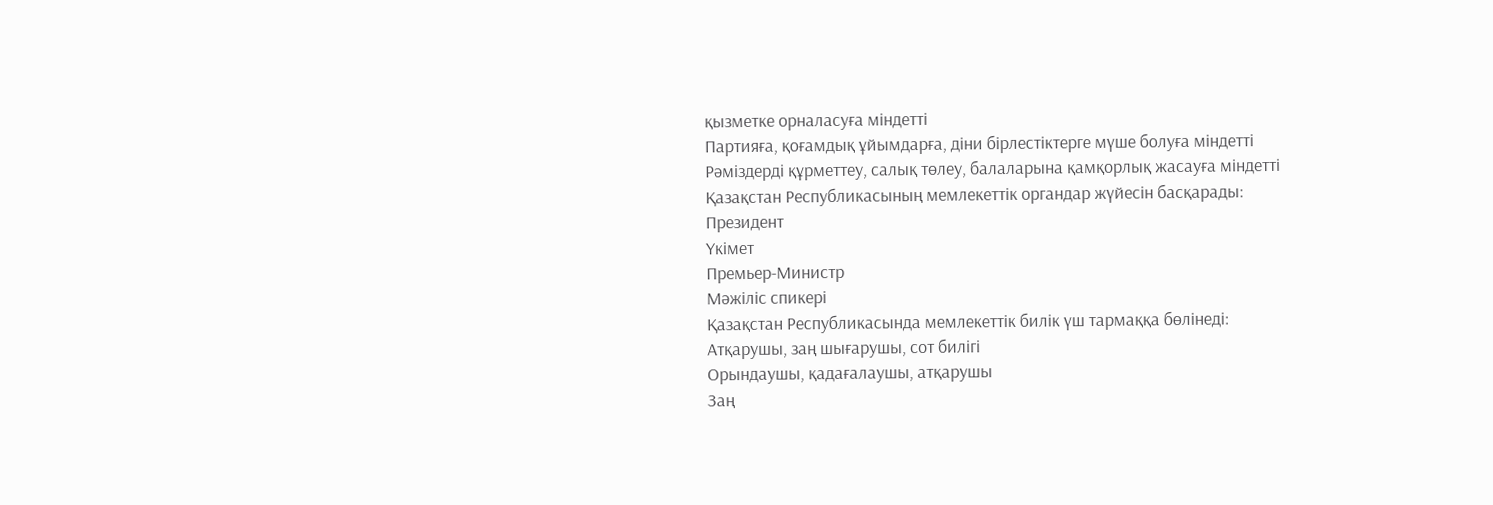қызметке орналасуға міндетті
Партияға, қоғамдық ұйымдарға, діни бірлестіктерге мүше болуға міндетті
Рәміздерді құрметтеу, салық төлеу, балаларына қамқорлық жасауға міндетті
Қазақстан Республикасының мемлекеттік органдар жүйесін басқарады:
Президент
Үкімет
Премьер-Министр
Мәжіліс спикері
Қазақстан Республикасында мемлекеттік билік үш тармаққа бөлінеді:
Атқарушы, заң шығарушы, сот билігі
Орындаушы, қадағалаушы, атқарушы
Заң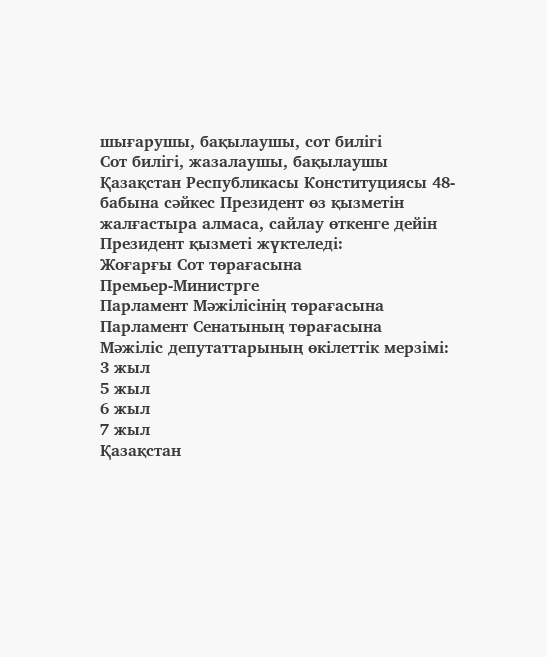шығарушы, бақылаушы, сот билігі
Сот билігі, жазалаушы, бақылаушы
Қазақстан Республикасы Конституциясы 48-бабына сәйкес Президент өз қызметін жалғастыра алмаса, сайлау өткенге дейін Президент қызметі жүктеледі:
Жоғарғы Сот төрағасына
Премьер-Министрге
Парламент Мәжілісінің төрағасына
Парламент Сенатының төрағасына
Мәжіліс депутаттарының өкілеттік мерзімі:
3 жыл
5 жыл
6 жыл
7 жыл
Қазақстан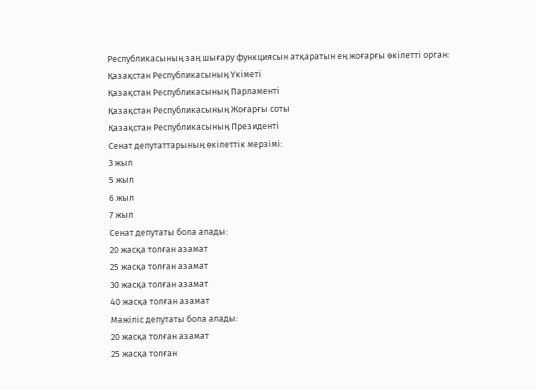Республикасының заң шығару функциясын атқаратын ең жоғарғы өкілетті орган:
Қазақстан Республикасының Үкіметі
Қазақстан Республикасының Парламенті
Қазақстан Республикасының Жоғарғы соты
Қазақстан Республикасының Президенті
Сенат депутаттарының өкілеттік мерзімі:
3 жыл
5 жыл
6 жыл
7 жыл
Сенат депутаты бола алады:
20 жасқа толған азамат
25 жасқа толған азамат
30 жасқа толған азамат
40 жасқа толған азамат
Мәжіліс депутаты бола алады:
20 жасқа толған азамат
25 жасқа толған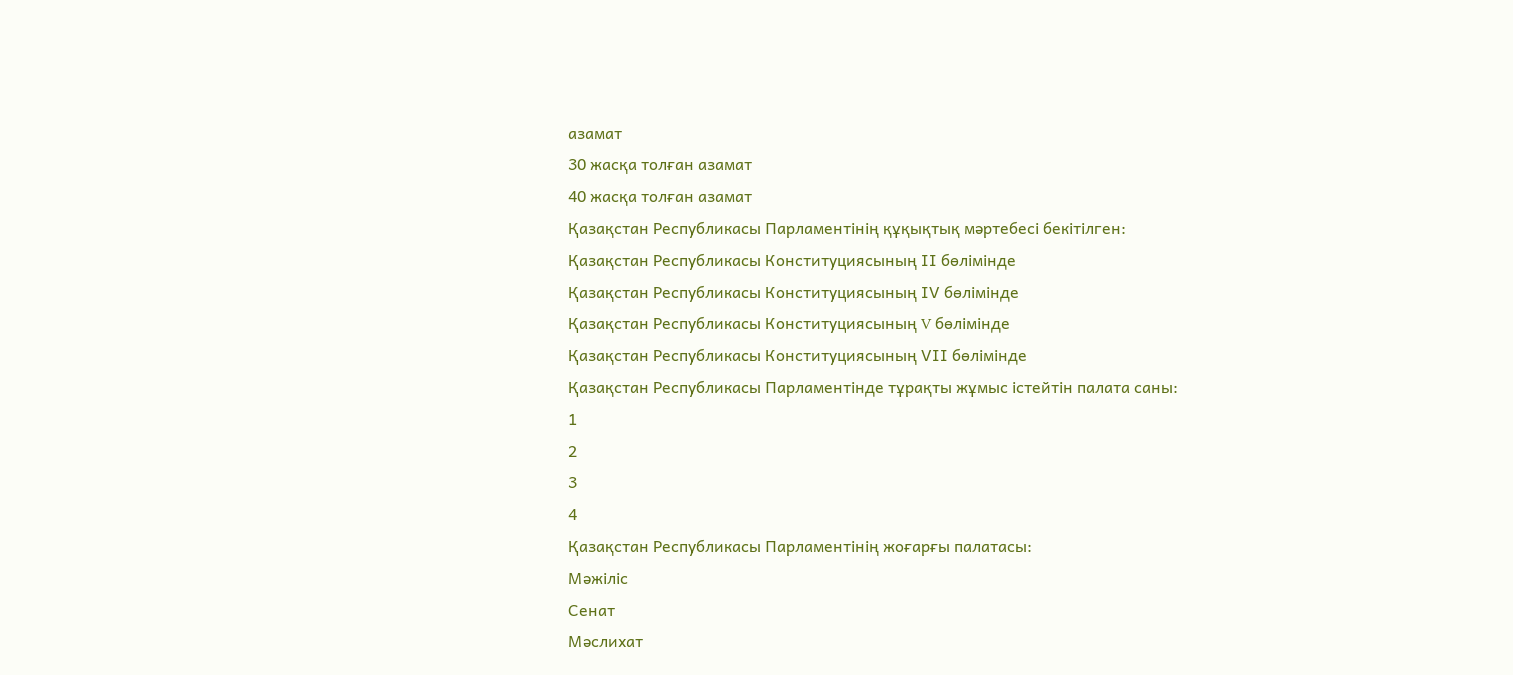азамат
30 жасқа толған азамат
40 жасқа толған азамат
Қазақстан Республикасы Парламентінің құқықтық мәртебесі бекітілген:
Қазақстан Республикасы Конституциясының ІІ бөлімінде
Қазақстан Республикасы Конституциясының ІV бөлімінде
Қазақстан Республикасы Конституциясының V бөлімінде
Қазақстан Республикасы Конституциясының VІІ бөлімінде
Қазақстан Республикасы Парламентінде тұрақты жұмыс істейтін палата саны:
1
2
3
4
Қазақстан Республикасы Парламентінің жоғарғы палатасы:
Мәжіліс
Сенат
Мәслихат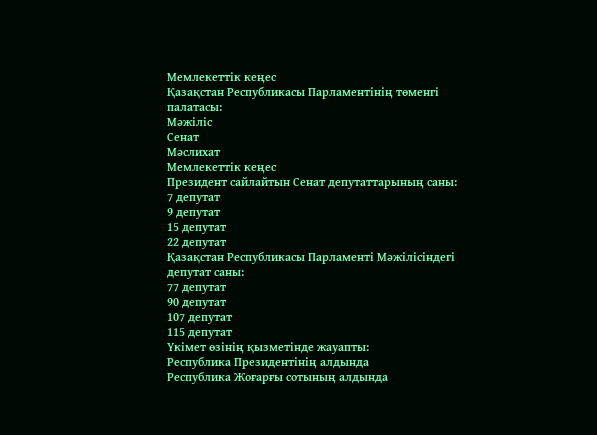Мемлекеттік кеңес
Қазақстан Республикасы Парламентінің төменгі палатасы:
Мәжіліс
Сенат
Мәслихат
Мемлекеттік кеңес
Президент сайлайтын Сенат депутаттарының саны:
7 депутат
9 депутат
15 депутат
22 депутат
Қазақстан Республикасы Парламенті Мәжілісіндегі депутат саны:
77 депутат
90 депутат
107 депутат
115 депутат
Үкімет өзінің қызметінде жауапты:
Республика Президентінің алдында
Республика Жоғарғы сотының алдында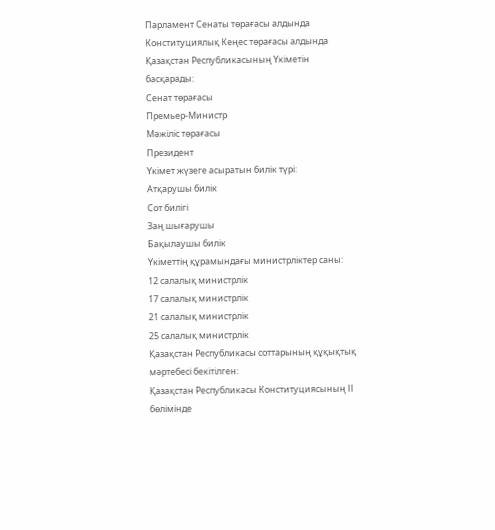Парламент Сенаты төрағасы алдында
Конституциялық Кеңес төрағасы алдында
Қазақстан Республикасының Үкіметін басқарады:
Сенат төрағасы
Премьер-Министр
Мәжіліс төрағасы
Президент
Үкімет жүзеге асыратын билік түрі:
Атқарушы билік
Сот билігі
Заң шығарушы
Бақылаушы билік
Үкіметтің құрамындағы министрліктер саны:
12 салалық министрлік
17 салалық министрлік
21 салалық министрлік
25 салалық министрлік
Қазақстан Республикасы соттарының құқықтық мәртебесі бекітілген:
Қазақстан Республикасы Конституциясының ІІ бөлімінде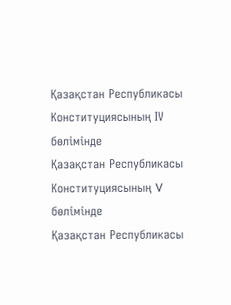Қазақстан Республикасы Конституциясының ІV бөлімінде
Қазақстан Республикасы Конституциясының V бөлімінде
Қазақстан Республикасы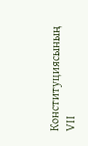Конституциясының VІІ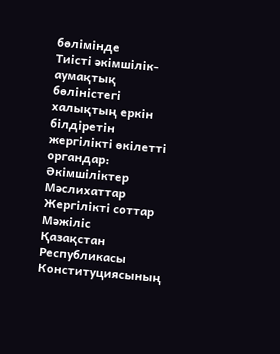бөлімінде
Тиісті әкімшілік-аумақтық бөліністегі халықтың еркін білдіретін жергілікті өкілетті органдар:
Әкімшіліктер
Мәслихаттар
Жергілікті соттар
Мәжіліс
Қазақстан Республикасы Конституциясының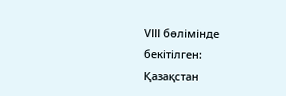VІІІ бөлімінде бекітілген:
Қазақстан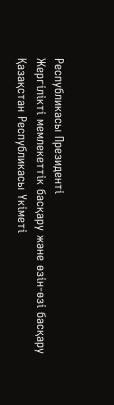Республикасы Президенті
Жергілікті мемлекеттік басқару және өзін-өзі басқару
Қазақстан Республикасы Үкіметі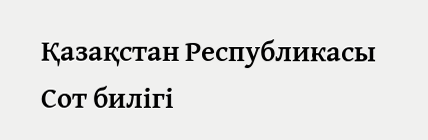Қазақстан Республикасы Сот билігі